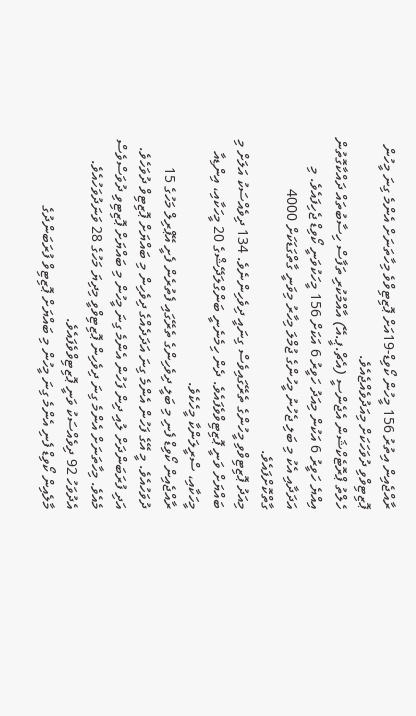ރާއްޖެއިން އިތުރު 156 މީހުން ކޯވިޑް-19އަށް ޕޮޒިޓިވްވެ މިހާތަނަށް އެންމެ ގިނަ މީހުން ޕޮޒިޓިވްވި ދުވަހަކަށް މިއަދުވެއްޖެއެވެ.
ހެލްތު ޕްރޮޓެކްޝަން އެޖެންސީ (އެޗް.ޕީ.އޭ) އާއްމުކުރި ތަފާސް ހިސާބުތައް ދައްކާގޮތުން އިއްޔެ ހަވީރު 6 އަކުން މިއަދު ހަވީރު 6 އަކަށް 156 މީހަކުވަނީ ކޯވިޑް ޖެހިފައެވެ. މި އަދަދާއި އެކު މި ބަލި ޖެހުނު މީހުންގެ ޖުމްލަ މިހާރު މިވަނީ ގާތްގަޑަކަށް 4000 ގާތްކޮށްފައެވެ.
މިއަދު ޕޮޒިޓިވްވި މީހުންގެ ތެރޭގައިވެސް ގިނައީ ދިވެހިންނެވެ. 134 ދިވެއްސަކު އަލަށް މި ބައްޔަށް ވަނީ ޕޮޒިޓިވްވެފައެވެ. ދެން ހިމެނެނީ ބަންގްލަދޭޝްގެ 20 މީހަކާއި، އިންޑިއާ މީހަކާއި، ސްރީލަންކާ މީހެކެވެ.
ރާއްޖެއިން ކޯވިޑް ފެނި މި ބަލީ ދިވެހިންގެ ތެރޭގައި ފެތުރެން ފެށީ އޭޕްރިލް މަހުގެ 15 ދުވަހުއެވެ. މީ އޭގެ ފަހުން އެންމެ ގިނަ އަދަދެއްގެ ދިވެހިން މި ބައްޔަށް ޕޮޒިޓިވް ދުވަހެވެ. އަދި ފުރަބަންދަށް ލުއި ދިން ފަހުން އެންމެ ގިނަ މީހުން މި ބައްޔަށް ޕޮޒިޓިވި ދުވަސްވެސް މެއެވެ. މިހާތަނަށް އެންމެ ގިނަ ދިވެހިން ޕޮޒިޓިވްވީ މިދިޔަ މަހުގެ 28 ވަނަދުވަހުއެވެ. އެދުވަހު 92 ދިވެއްސަކު ވަނީ ޕޮޒިޓިވްވެފައެވެ.
މާލެއިން ކޯވިޑް ފެނި އެންމެ ގިނަ މީހުން މި ބައްޔަށް ޕޮޒިޓިވް ފުރަބަންދުގެ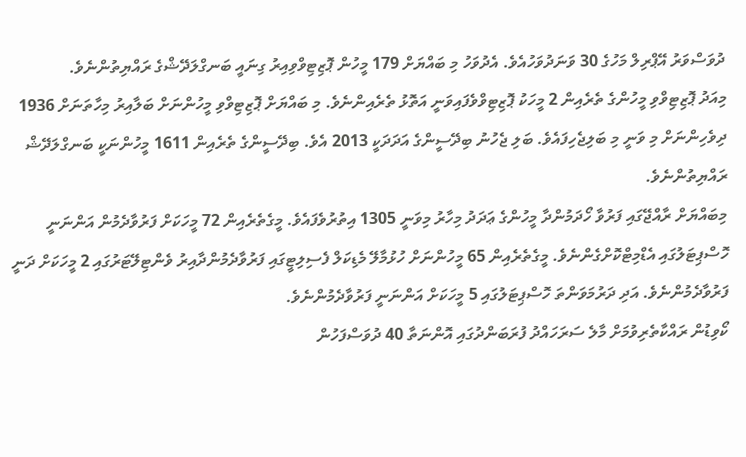ދުވަސްވަރު އޭޕްރިލް މަހުގެ 30 ވަނަދުވަހުއެވެ. އެދުވަހު މި ބައްޔަށް 179 މީހުން ޕޮޒިޓިވްވިއިރު ގިނައީ ބަނގްލަދޭޝްގެ ރައްޔިތުންނެވެ.
މިއަދު ޕޮޒިޓިވްވި މީހުންގެ ތެރެއިން 2 މީހަކު ޕޮޒިޓިވްވެފައިވަނީ އަތޮޅު ތެރެއިންނެވެ. މި ބައްޔަށް ޕޮޒިޓިވްވި މީހުންނަށް ބަލާއިރު މިހާތަނަށް 1936 ދިވެހިންނަށް މި ވަނީ މި ބަލިޖެހިފައެވެ. ބަލި ޖެހުނު ބިދޭސީންގެ އަދަދަކީ 2013 އެވެ. ބިދޭސީންގެ ތެރެއިން 1611 މީހުންނަކީ ބަނގްލަދޭޝް ރައްޔިތުންނެވެ.
މިބައްޔަށް ރާއްޖޭގައި ފަރުވާ ހޯދަމުންދާ މީހުންގެ ޢަދަދު މިހާރު މިވަނީ 1305 އިތުރުވެފައެވެ. މީގެތެރެއިން 72 މީހަކަށް ފަރުވާދެމުން އަންނަނީ ހޮސްޕިޓަލުގައި އެޑްމިޓްކޮށްގެންނެވެ. މީގެތެރެއިން 65 މީހުންނަށް ހުޅުމާލޭ މެޑިކަލް ފެސިލިޓީގައި ފަރުވާދެމުންދާއިރު ވެންޓިލޭޓަރުގައި 2 މީހަކަށް ދަނީ ފަރުވާދެމުންނެވެ. އަދި ދަރުމަވަންތަ ހޮސްޕިޓަލުގައި 5 މީހަކަށް އަންނަނީ ފަރުވާދެމުންނެވެ.
ކޯވިޑުން ރައްކާތެރިވުމަށް މާލެ ސަރަހައްދު ފުރަބަންދުގައި އޮންނަތާ 40 ދުވަސްފަހުން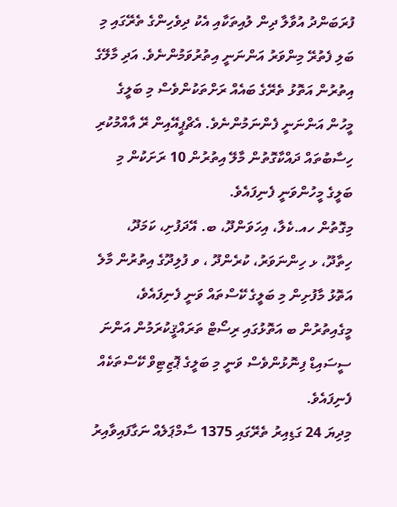ފުރަބަންދު އުވާލާ ދިން ލުއިތަކާއި އެކު ދިވެހިންގެ ތެރޭގައި މި ބަލި ފެތުރޭ މިންވަރު އަންނަނީ އިތުރުވަމުންނެވެ. އަދި މާލޭގެ އިތުރުން އަތޮޅު ތެރޭގެ ބައެއް ރަށްތަކުންވެސް މި ބަލީގެ މީހުން އަންނަނީ ފެންނަމުންނެވެ. އެޗްޕީއޭއިން ރޭ އާއްމުކުރި ހިސާބުތައް ދައްކާގޮތުން މާލޭ އިތުރުން 10 ރަށަކުން މި ބަލީގެ މީހުންވަނީ ފެނިފައެވެ.
މިގޮތުން ހއ.ކެލާ، އިހަވަންދޫ، ބ. އޭދަފުށި، ކަމަދޫ، ހިތާދޫ، ޅ ހިންނަވަރު، ކުރެންދޫ ، ވ ފުލިދޫގެ އިތުރުން މާލެ އަތޮޅު މާފުށިން މި ބަލީގެ ކޭސްތައް ވަނީ ފެނިފައެވެ، މީގެއިތުރުން ބ އަތޮޅުގައި ރިސޯޓް ތަރައްޤީކުރަމުން އަންނަ ސީސައިޑް ފިނޮޅުންވެސް ވަނީ މި ބަލީގެ ޕޮޒިޓިވް ކޭސްތަކެއް ފެނިފައެވެ.
މިދިޔަ 24 ގަޑިއިރު ތެރޭގައި 1375 ސާމްޕަލެއް ނަގާފައިވާއިރު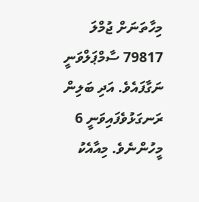މިހާތަނަށް ޖުމްލަ 79817 ސާމްޕަލްވަނީ ނަގާފައެވެ. އަދި ބަލިން ރަނގަޅުވެފައިވަނީ 6 މީހުންނެވެ. މިއާއެކު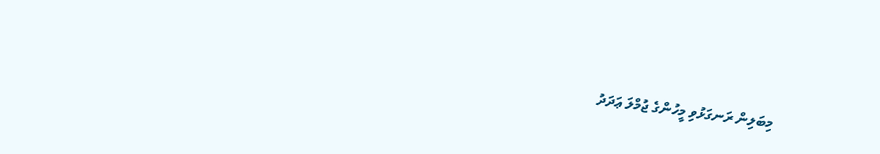މިބަލިން ރަނގަޅުވި މީހުންގެ ޖުމްލަ ޢަދަދު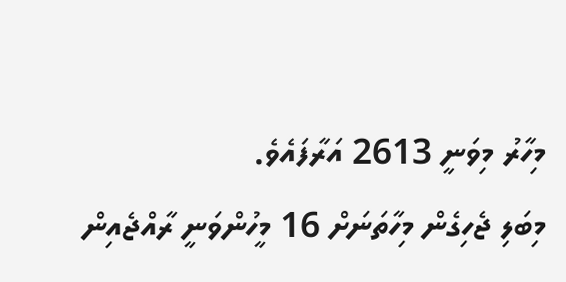މިހާރު މިވަނީ 2613 އަރާފައެވެ.
މިބަލި ޖެހިގެން މިހާތަނަށް 16 މީހުންވަނީ ރާއްޖެއިން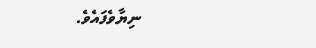ނިޔާވެފައެވެ.